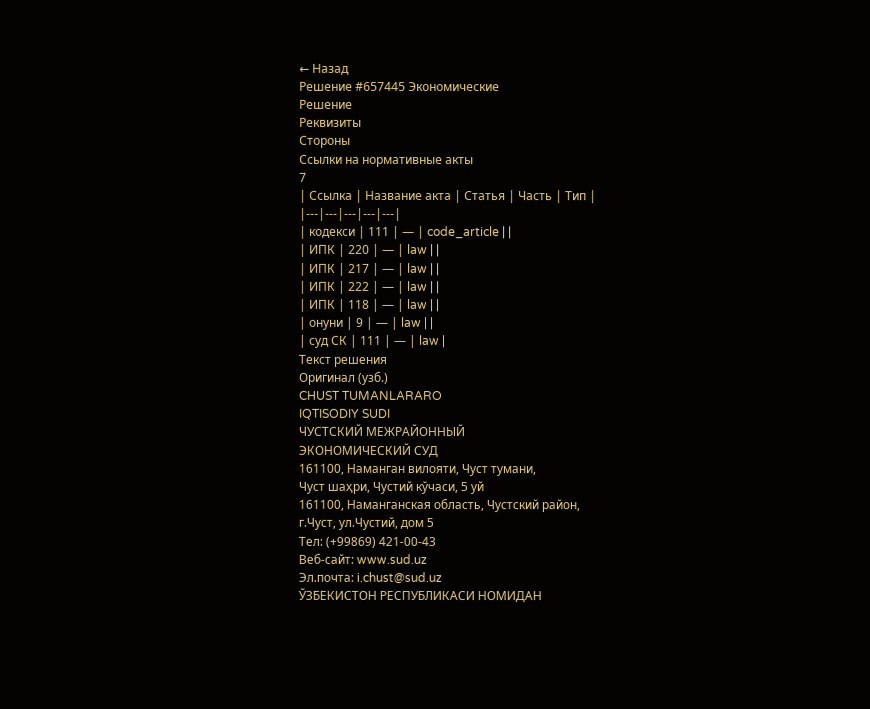← Назад
Решение #657445 Экономические
Решение
Реквизиты
Стороны
Ссылки на нормативные акты
7
| Ссылка | Название акта | Статья | Часть | Тип |
|---|---|---|---|---|
| кодекси | 111 | — | code_article | |
| ИПК | 220 | — | law | |
| ИПК | 217 | — | law | |
| ИПК | 222 | — | law | |
| ИПК | 118 | — | law | |
| онуни | 9 | — | law | |
| суд СК | 111 | — | law |
Текст решения
Оригинал (узб.)
CHUST TUMANLARARO
IQTISODIY SUDI
ЧУСТСКИЙ МЕЖРАЙОННЫЙ
ЭКОНОМИЧЕСКИЙ СУД
161100, Наманган вилояти, Чуст тумани,
Чуст шаҳри, Чустий кўчаси, 5 уй
161100, Наманганская область, Чустский район,
г.Чуст, ул.Чустий, дом 5
Тeл: (+99869) 421-00-43
Веб-сайт: www.sud.uz
Эл.почта: i.chust@sud.uz
ЎЗБЕКИСТОН РЕСПУБЛИКАСИ НОМИДАН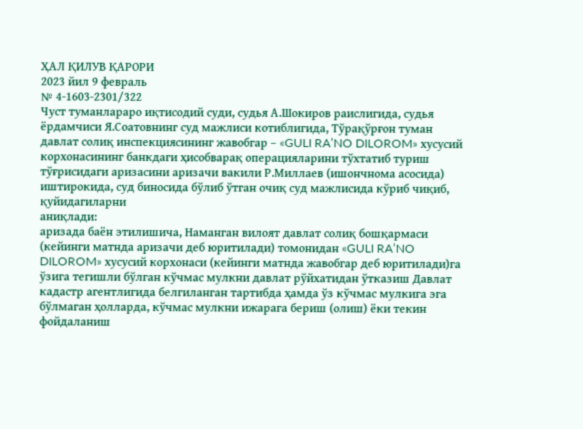ҲАЛ ҚИЛУВ ҚАРОРИ
2023 йил 9 февраль
№ 4-1603-2301/322
Чуст туманлараро иқтисодий суди, судья А.Шокиров раислигида, судья
ёрдамчиси Я.Соатовнинг суд мажлиси котиблигида, Тўрақўрғон туман
давлат солиқ инспекциясининг жавобгар – «GULI RA’NO DILOROM» хусусий
корхонасининг банкдаги ҳисобварақ операцияларини тўхтатиб туриш
тўғрисидаги аризасини аризачи вакили Р.Миллаев (ишончнома асосида)
иштирокида, суд биносида бўлиб ўтган очиқ суд мажлисида кўриб чиқиб,
қуйидагиларни
аниқлади:
аризада баён этилишича, Наманган вилоят давлат солиқ бошқармаси
(кейинги матнда аризачи деб юритилади) томонидан «GULI RA’NO
DILOROM» хусусий корхонаси (кейинги матнда жавобгар деб юритилади)га
ўзига тегишли бўлган кўчмас мулкни давлат рўйхатидан ўтказиш Давлат
кадастр агентлигида белгиланган тартибда ҳамда ўз кўчмас мулкига эга
бўлмаган ҳолларда, кўчмас мулкни ижарага бериш (олиш) ёки текин
фойдаланиш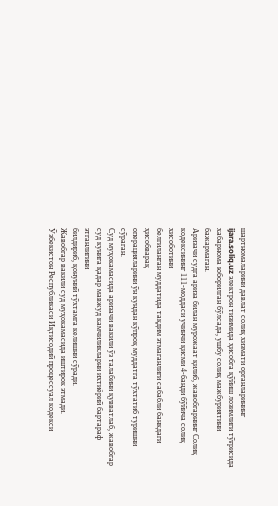шартномаларини давлат солиқ хизмати органларининг
ijara.soliq.uz электрон тизимида ҳисобга қўйиш лозимлиги тўғрисида
хабарнома юборилган бўлсада, ушбу солиқ мажбуриятини бажармаган.
Аризачи судга ариза билан мурожаат қилиб, жавобгарнинг Солиқ
кодексининг 111-моддаси учинчи қисми 4-банди бўйича солиқ хисоботини
белгиланган муддатида тақдим этмаганлиги сабабли банкдаги ҳисобварақ
операцияларини ўн кундан кўпроқ муддатга тўхтатиб туришни сўраган.
Суд муҳокамасида аризачи вакили ўз талабини қувватлаб, жавобгар
суд кунига қадар мавжуд камчиликларни ихтиёрий бартараф этганлигини
билдириб, қонуний тўхтамга келишни сўради.
Жавобгар вакили суд муҳокамасида иштирок этмади.
Ўзбекистон Республикаси Иқтисодий процессуал кодекси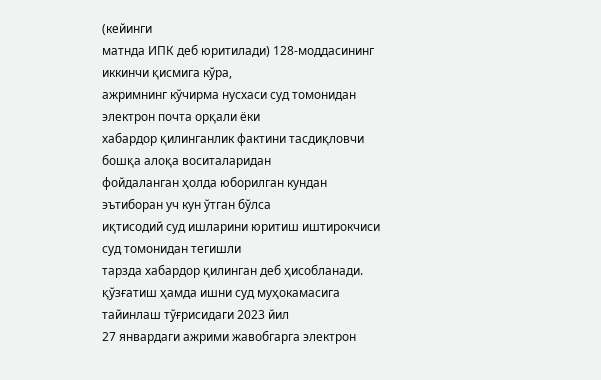(кейинги
матнда ИПК деб юритилади) 128-моддасининг иккинчи қисмига кўра,
ажримнинг кўчирма нусхаси суд томонидан электрон почта орқали ёки
хабардор қилинганлик фактини тасдиқловчи бошқа алоқа воситаларидан
фойдаланган ҳолда юборилган кундан эътиборан уч кун ўтган бўлса
иқтисодий суд ишларини юритиш иштирокчиси суд томонидан тегишли
тарзда хабардор қилинган деб ҳисобланади.
қўзғатиш ҳамда ишни суд муҳокамасига тайинлаш тўғрисидаги 2023 йил
27 январдаги ажрими жавобгарга электрон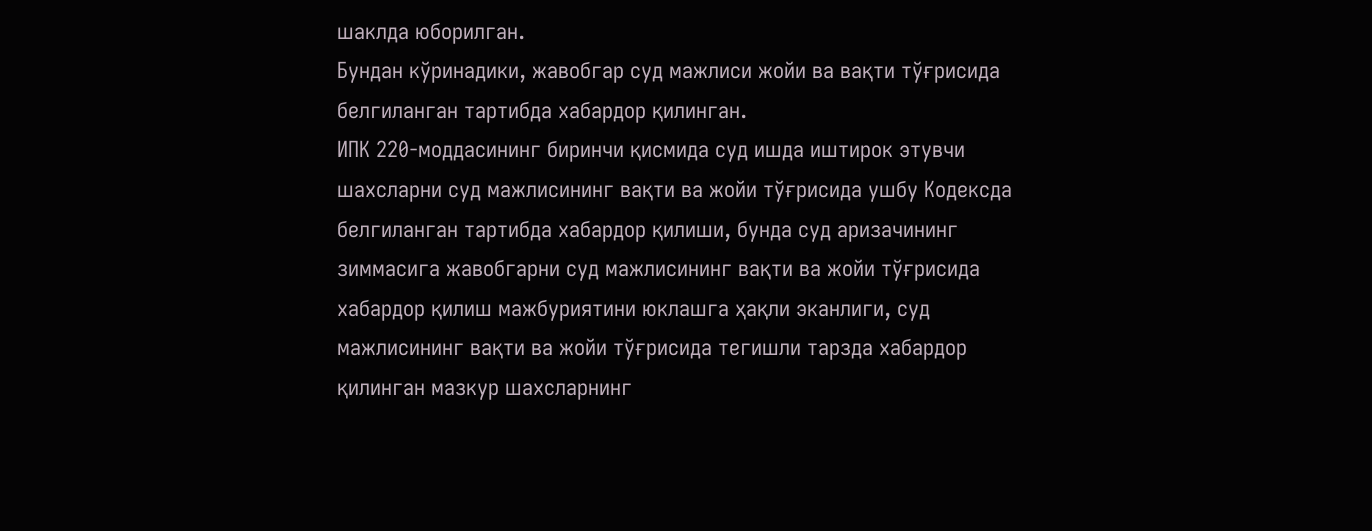шаклда юборилган.
Бундан кўринадики, жавобгар суд мажлиси жойи ва вақти тўғрисида
белгиланган тартибда хабардор қилинган.
ИПК 220-моддасининг биринчи қисмида суд ишда иштирок этувчи
шахсларни суд мажлисининг вақти ва жойи тўғрисида ушбу Кодексда
белгиланган тартибда хабардор қилиши, бунда суд аризачининг
зиммасига жавобгарни суд мажлисининг вақти ва жойи тўғрисида
хабардор қилиш мажбуриятини юклашга ҳақли эканлиги, суд
мажлисининг вақти ва жойи тўғрисида тегишли тарзда хабардор
қилинган мазкур шахсларнинг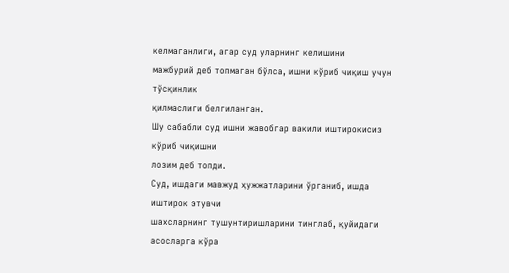келмаганлиги, агар суд уларнинг келишини
мажбурий деб топмаган бўлса, ишни кўриб чиқиш учун тўсқинлик
қилмаслиги белгиланган.
Шу сабабли суд ишни жавобгар вакили иштирокисиз кўриб чиқишни
лозим деб топди.
Суд, ишдаги мавжуд ҳужжатларини ўрганиб, ишда иштирок этувчи
шахсларнинг тушунтиришларини тинглаб, қуйидаги асосларга кўра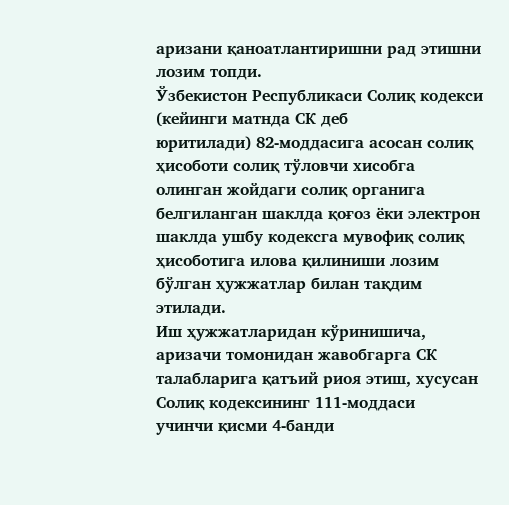аризани қаноатлантиришни рад этишни лозим топди.
Ўзбекистон Республикаси Солиқ кодекси (кейинги матнда СК деб
юритилади) 82-моддасига асосан солиқ ҳисоботи солиқ тўловчи хисобга
олинган жойдаги солиқ органига белгиланган шаклда қоғоз ёки электрон
шаклда ушбу кодексга мувофиқ солиқ ҳисоботига илова қилиниши лозим
бўлган ҳужжатлар билан тақдим этилади.
Иш ҳужжатларидан кўринишича, аризачи томонидан жавобгарга СК
талабларига қатъий риоя этиш, хусусан Солиқ кодексининг 111-моддаси
учинчи қисми 4-банди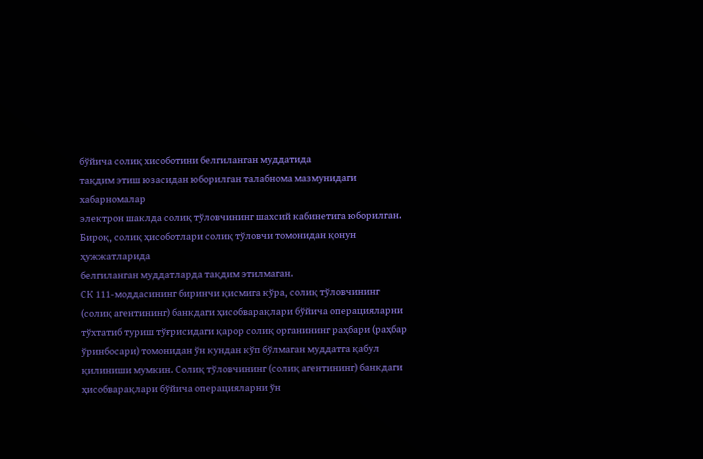бўйича солиқ хисоботини белгиланган муддатида
тақдим этиш юзасидан юборилган талабнома мазмунидаги хабарномалар
электрон шаклда солиқ тўловчининг шахсий кабинетига юборилган.
Бироқ, солиқ ҳисоботлари солиқ тўловчи томонидан қонун ҳужжатларида
белгиланган муддатларда тақдим этилмаган.
СК 111-моддасининг биринчи қисмига кўра, солиқ тўловчининг
(солиқ агентининг) банкдаги ҳисобварақлари бўйича операцияларни
тўхтатиб туриш тўғрисидаги қарор солиқ органининг раҳбари (раҳбар
ўринбосари) томонидан ўн кундан кўп бўлмаган муддатга қабул
қилиниши мумкин. Солиқ тўловчининг (солиқ агентининг) банкдаги
ҳисобварақлари бўйича операцияларни ўн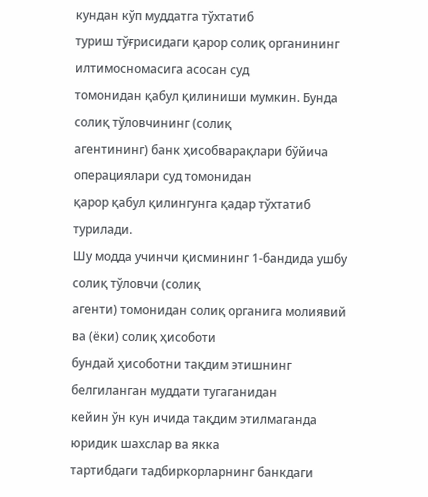кундан кўп муддатга тўхтатиб
туриш тўғрисидаги қарор солиқ органининг илтимосномасига асосан суд
томонидан қабул қилиниши мумкин. Бунда солиқ тўловчининг (солиқ
агентининг) банк ҳисобварақлари бўйича операциялари суд томонидан
қарор қабул қилингунга қадар тўхтатиб турилади.
Шу модда учинчи қисмининг 1-бандида ушбу солиқ тўловчи (солиқ
агенти) томонидан солиқ органига молиявий ва (ёки) солиқ ҳисоботи
бундай ҳисоботни тақдим этишнинг белгиланган муддати тугаганидан
кейин ўн кун ичида тақдим этилмаганда юридик шахслар ва якка
тартибдаги тадбиркорларнинг банкдаги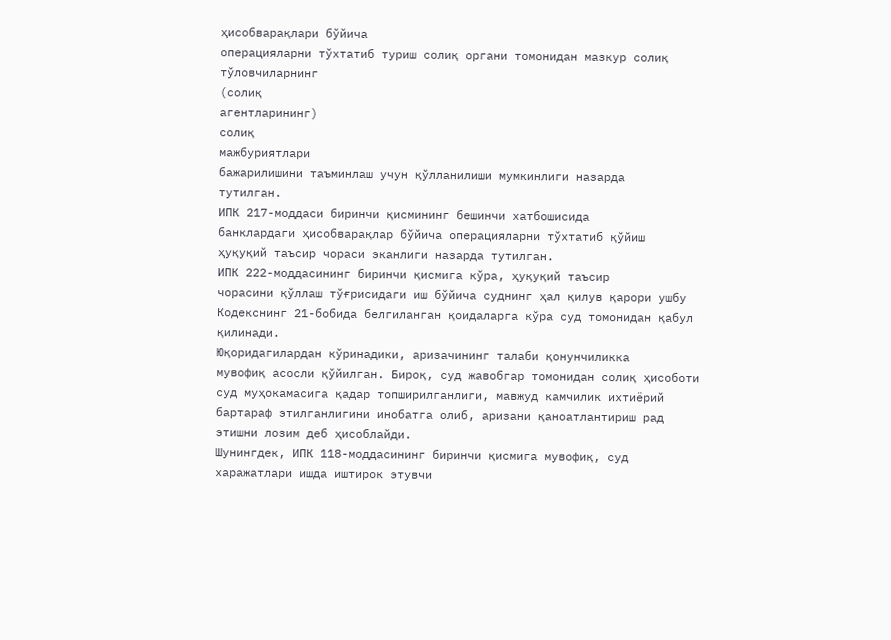ҳисобварақлари бўйича
операцияларни тўхтатиб туриш солиқ органи томонидан мазкур солиқ
тўловчиларнинг
(солиқ
агентларининг)
солиқ
мажбуриятлари
бажарилишини таъминлаш учун қўлланилиши мумкинлиги назарда
тутилган.
ИПК 217-моддаси биринчи қисмининг бешинчи хатбошисида
банклардаги ҳисобварақлар бўйича операцияларни тўхтатиб қўйиш
ҳуқуқий таъсир чораси эканлиги назарда тутилган.
ИПК 222-моддасининг биринчи қисмига кўра, ҳуқуқий таъсир
чорасини қўллаш тўғрисидаги иш бўйича суднинг ҳал қилув қарори ушбу
Кодекснинг 21-бобида белгиланган қоидаларга кўра суд томонидан қабул
қилинади.
Юқоридагилардан кўринадики, аризачининг талаби қонунчиликка
мувофиқ асосли қўйилган. Бироқ, суд жавобгар томонидан солиқ ҳисоботи
суд муҳокамасига қадар топширилганлиги, мавжуд камчилик ихтиёрий
бартараф этилганлигини инобатга олиб, аризани қаноатлантириш рад
этишни лозим деб ҳисоблайди.
Шунингдек, ИПК 118-моддасининг биринчи қисмига мувофиқ, суд
харажатлари ишда иштирок этувчи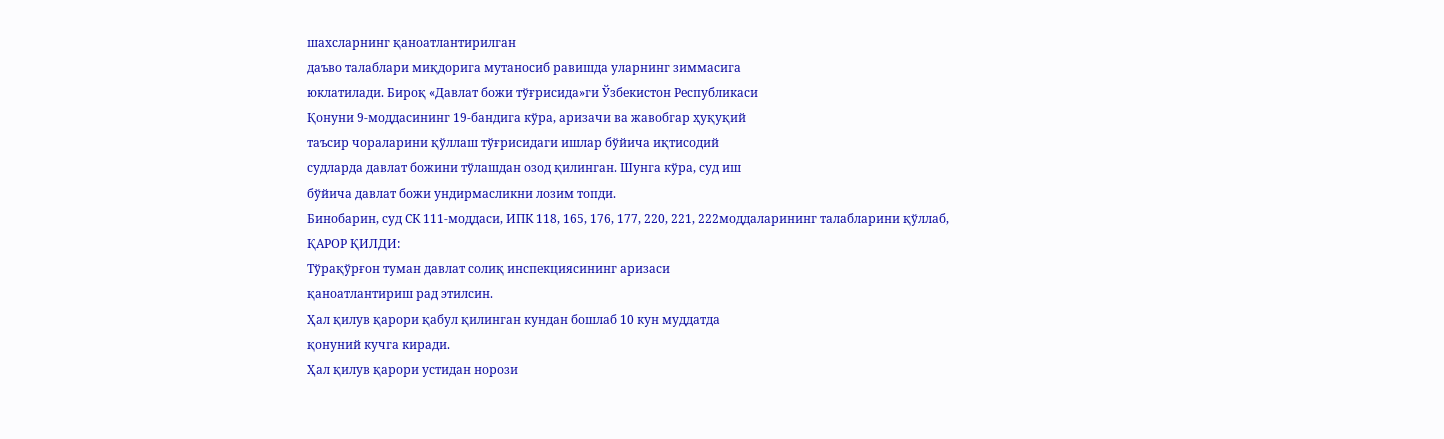шахсларнинг қаноатлантирилган
даъво талаблари миқдорига мутаносиб равишда уларнинг зиммасига
юклатилади. Бироқ «Давлат божи тўғрисида»ги Ўзбекистон Республикаси
Қонуни 9-моддасининг 19-бандига кўра, аризачи ва жавобгар ҳуқуқий
таъсир чораларини қўллаш тўғрисидаги ишлар бўйича иқтисодий
судларда давлат божини тўлашдан озод қилинган. Шунга кўра, суд иш
бўйича давлат божи ундирмасликни лозим топди.
Бинобарин, суд СК 111-моддаси, ИПК 118, 165, 176, 177, 220, 221, 222моддаларининг талабларини қўллаб,
ҚАРОР ҚИЛДИ:
Тўрақўрғон туман давлат солиқ инспекциясининг аризаси
қаноатлантириш рад этилсин.
Ҳал қилув қарори қабул қилинган кундан бошлаб 10 кун муддатда
қонуний кучга киради.
Ҳал қилув қарори устидан норози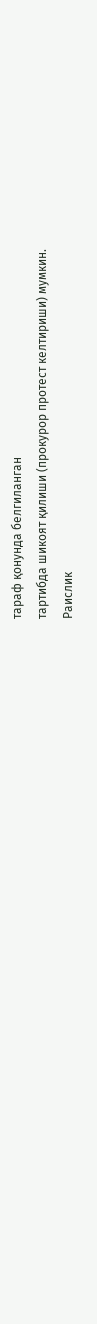тараф қонунда белгиланган
тартибда шикоят қилиши (прокурор протест келтириши) мумкин.
Раислик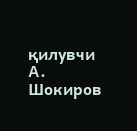қилувчи
А. Шокиров